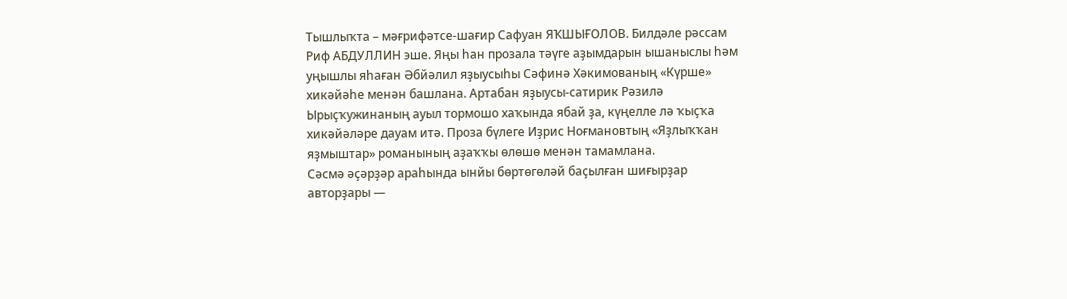Тышлыҡта – мәғрифәтсе-шағир Сафуан ЯҠШЫҒОЛОВ. Билдәле рәссам Риф АБДУЛЛИН эше. Яңы һан прозала тәүге аҙымдарын ышаныслы һәм уңышлы яһаған Әбйәлил яҙыусыһы Сәфинә Хәкимованың «Күрше» хикәйәһе менән башлана. Артабан яҙыусы-сатирик Рәзилә Ырыҫҡужинаның ауыл тормошо хаҡында ябай ҙа, күңелле лә ҡыҫҡа хикәйәләре дауам итә. Проза бүлеге Иҙрис Ноғмановтың «Яҙлыҡҡан яҙмыштар» романының аҙаҡҡы өлөшө менән тамамлана.
Сәсмә әҫәрҙәр араһында ынйы бөртөгөләй баҫылған шиғырҙар авторҙары —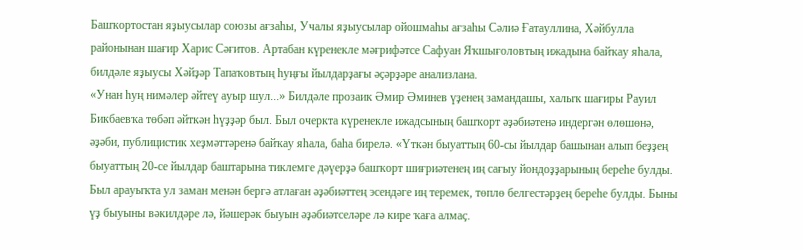Башҡортостан яҙыусылар союзы ағзаһы, Учалы яҙыусылар ойошмаһы ағзаһы Сәлиә Ғатауллина, Хәйбулла районынан шағир Харис Сәғитов. Артабан күренекле мәғрифәтсе Сафуан Яҡшығоловтың ижадына байҡау яһала, билдәле яҙыусы Хәйҙәр Тапаҡовтың һуңғы йылдарҙағы әҫәрҙәре анализлана.
«Унан һуң нимәлер әйтеү ауыр шул...» Билдәле прозаик Әмир Әминев үҙенең замандашы, халыҡ шағиры Рауил Бикбаевҡа төбәп әйткән һүҙҙәр был. Был очеркта күренекле ижадсының башҡорт әҙәбиәтенә индергән өлөшөнә, әҙәби, публицистик хеҙмәттәренә байҡау яһала, баһа бирелә. «Үткән быуаттың 60-сы йылдар башынан алып беҙҙең быуаттың 20-се йылдар баштарына тиклемге дәүерҙә башҡорт шиғриәтенең иң сағыу йондоҙҙарының береһе булды. Был арауыҡта ул заман менән бергә атлаған әҙәбиәттең эсендәге иң теремек, төплө белгестәрҙең береһе булды. Быны үҙ быуыны вәкилдәре лә, йәшерәк быуын әҙәбиәтселәре лә кире ҡаға алмаҫ.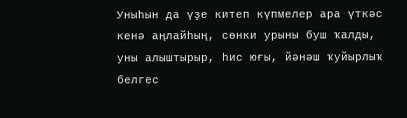Уныһын да үҙе китеп күпмелер ара үткәс кенә аңлайһың, сөнки урыны буш ҡалды, уны алыштырыр, һис юғы, йәнәш ҡуйырлыҡ белгес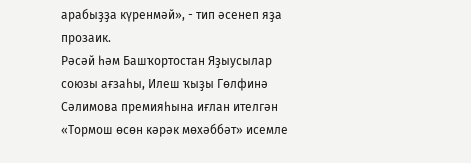арабыҙҙа күренмәй», - тип әсенеп яҙа прозаик.
Рәсәй һәм Башҡортостан Яҙыусылар союзы ағзаһы, Илеш ҡыҙы Гөлфинә Сәлимова премияһына иғлан ителгән «Тормош өсөн кәрәк мөхәббәт» исемле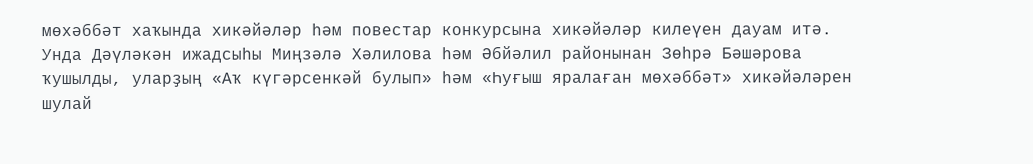мөхәббәт хаҡында хикәйәләр һәм повестар конкурсына хикәйәләр килеүен дауам итә. Унда Дәүләкән ижадсыһы Миңзәлә Хәлилова һәм Әбйәлил районынан Зөһрә Бәшәрова ҡушылды, уларҙың «Аҡ күгәрсенкәй булып» һәм «Һуғыш яралаған мөхәббәт» хикәйәләрен шулай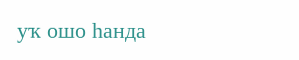уҡ ошо һанда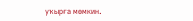уҡырға мөмкин.